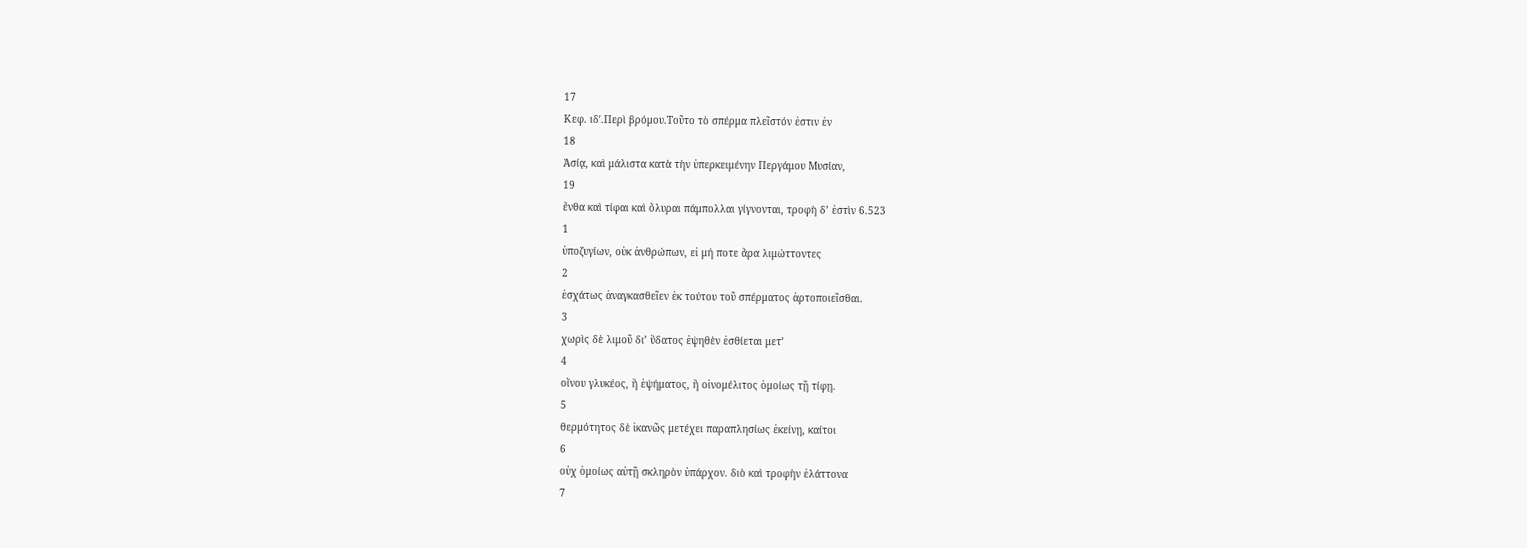17
Κεφ. ιδʹ.Περὶ βρόμου.Τοῦτο τὸ σπέρμα πλεῖστόν ἐστιν ἐν
18
Ἀσίᾳ, καὶ μάλιστα κατὰ τὴν ὑπερκειμένην Περγάμου Μυσίαν,
19
ἔνθα καὶ τίφαι καὶ ὄλυραι πάμπολλαι γίγνονται, τροφὴ δ’ ἐστὶν 6.523
1
ὑποζυγίων, οὐκ ἀνθρώπων, εἰ μή ποτε ἄρα λιμώττοντες
2
ἐσχάτως ἀναγκασθεῖεν ἐκ τούτου τοῦ σπέρματος ἀρτοποιεῖσθαι.
3
χωρὶς δὲ λιμοῦ δι’ ὕδατος ἑψηθὲν ἐσθίεται μετ’
4
οἴνου γλυκέος, ἢ ἑψήματος, ἢ οἰνομέλιτος ὁμοίως τῇ τίφῃ.
5
θερμότητος δὲ ἱκανῶς μετέχει παραπλησίως ἐκείνῃ, καίτοι
6
οὐχ ὁμοίως αὐτῇ σκληρὸν ὑπάρχον. διὸ καὶ τροφὴν ἐλάττονα
7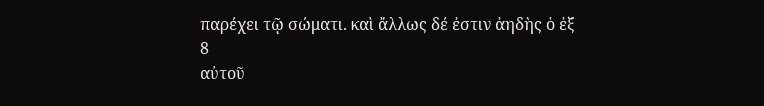παρέχει τῷ σώματι. καὶ ἄλλως δέ ἐστιν ἀηδὴς ὁ ἐξ
8
αὐτοῦ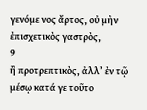γενόμε νος ἄρτος, οὐ μὴν ἐπισχετικὸς γαστρὸς,
9
ἢ προτρεπτικὸς, ἀλλ’ ἐν τῷ μέσῳ κατά γε τοῦτο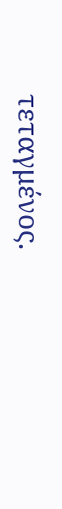τεταγμένος.